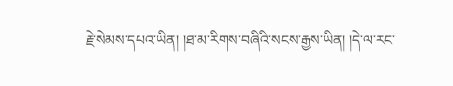རྗེ་སེམས་དཔའ་ཡིན། །ཐ་མ་རིགས་བཞིའི་སངས་རྒྱས་ཡིན། །དེ་ལ་རང་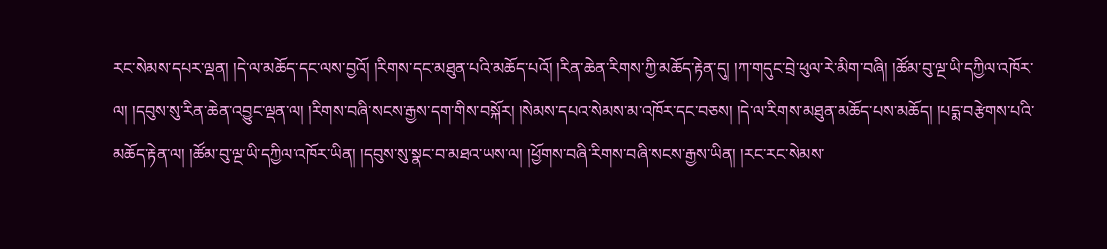རང་སེམས་དཔར་ལྡན། །དེ་ལ་མཆོད་དང་ལས་བྱའོ། །རིགས་དང་མཐུན་པའི་མཆོད་པའོ། །རིན་ཆེན་རིགས་ཀྱི་མཆོད་རྟེན་དུ། །ཀ་གདུང་བྲེ་ཕུལ་རེ་མིག་བཞི། །ཚོམ་བུ་ལྔ་ཡི་དཀྱིལ་འཁོར་ལ། །དབུས་སུ་རིན་ཆེན་འབྱུང་ལྡན་ལ། །རིགས་བཞི་སངས་རྒྱས་དག་གིས་བསྐོར། །སེམས་དཔའ་སེམས་མ་འཁོར་དང་བཅས། །དེ་ལ་རིགས་མཐུན་མཆོད་པས་མཆོད། །པདྨ་བརྩེགས་པའི་མཆོད་རྟེན་ལ། །ཚོམ་བུ་ལྔ་ཡི་དཀྱིལ་འཁོར་ཡིན། །དབུས་སུ་སྣང་བ་མཐའ་ཡས་ལ། །ཕྱོགས་བཞི་རིགས་བཞི་སངས་རྒྱས་ཡིན། །རང་རང་སེམས་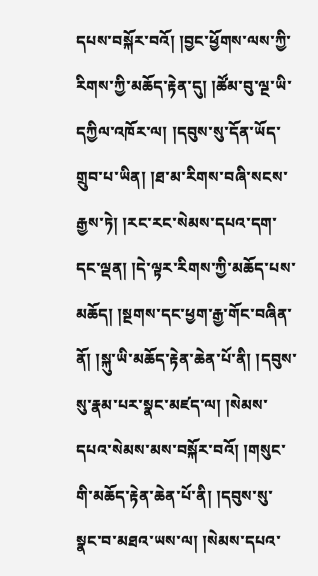དཔས་བསྐོར་བའོ། །བྱང་ཕྱོགས་ལས་ཀྱི་རིགས་ཀྱི་མཆོད་རྟེན་དུ། །ཚོམ་བུ་ལྔ་ཡི་དཀྱིལ་འཁོར་ལ། །དབུས་སུ་དོན་ཡོད་གྲུབ་པ་ཡིན། །ཐ་མ་རིགས་བཞི་སངས་རྒྱས་ཏེ། །རང་རང་སེམས་དཔའ་དག་དང་ལྡན། །དེ་ལྟར་རིགས་ཀྱི་མཆོད་པས་མཆོད། །སྔགས་དང་ཕྱག་རྒྱ་གོང་བཞིན་ནོ། །སྐུ་ཡི་མཆོད་རྟེན་ཆེན་པོ་ནི། །དབུས་སུ་རྣམ་པར་སྣང་མཛད་ལ། །སེམས་དཔའ་སེམས་མས་བསྐོར་བའོ། །གསུང་གི་མཆོད་རྟེན་ཆེན་པོ་ནི། །དབུས་སུ་སྣང་བ་མཐའ་ཡས་ལ། །སེམས་དཔའ་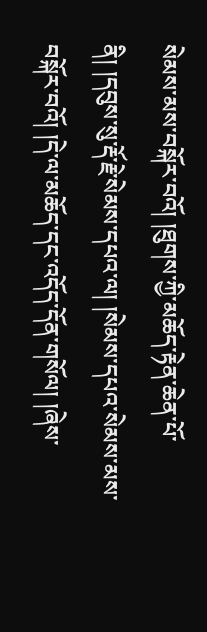སེམས་མས་བསྐོར་བའོ། །ཐུགས་ཀྱི་མཆོད་རྟེན་ཆེན་པོ་ནི། །དབུས་སུ་རྡོ་རྗེ་སེམས་དཔའ་ལ། །སེམས་དཔའ་སེམས་མས་བསྐོར་བའོ། །དེ་ལ་མཆོད་དང་འདོད་དོན་གསོལ། །ཞེས་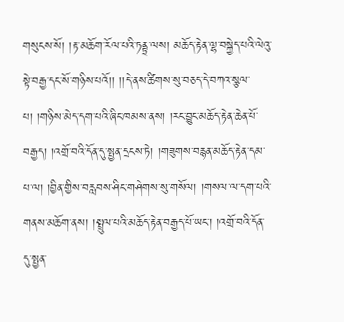གསུངས་སོ། །རྟ་མཆོག་རོལ་པའི་ཏནྟྲ་ལས། མཆོད་རྟེན་ལྷ་བསྐྱེད་པའི་ལེའུ་སྟེ་བརྒྱ་དང་སོ་གཉིས་པའོ།། །།དེ་ནས་ཚིགས་སུ་བཅད་དེ་བཀའ་སྩལ་པ། །གཉིས་མེད་དག་པའི་ཞིང་ཁམས་ནས། །རང་བྱུང་མཆོད་རྟེན་ཆེན་པོ་བརྒྱད། །འགྲོ་བའི་དོན་དུ་སྤྱན་དྲངས་ཏེ། །གཟུགས་བརྙན་མཆོད་རྟེན་དམ་པ་ལ། །བྱིན་གྱིས་བརླབས་ཤིང་གཤེགས་སུ་གསོལ། །གསལ་ལ་དག་པའི་གནས་མཆོག་ནས། །སྤྲུལ་པའི་མཆོད་རྟེན་བརྒྱད་པོ་ཡང་། །འགྲོ་བའི་དོན་དུ་སྤྱན་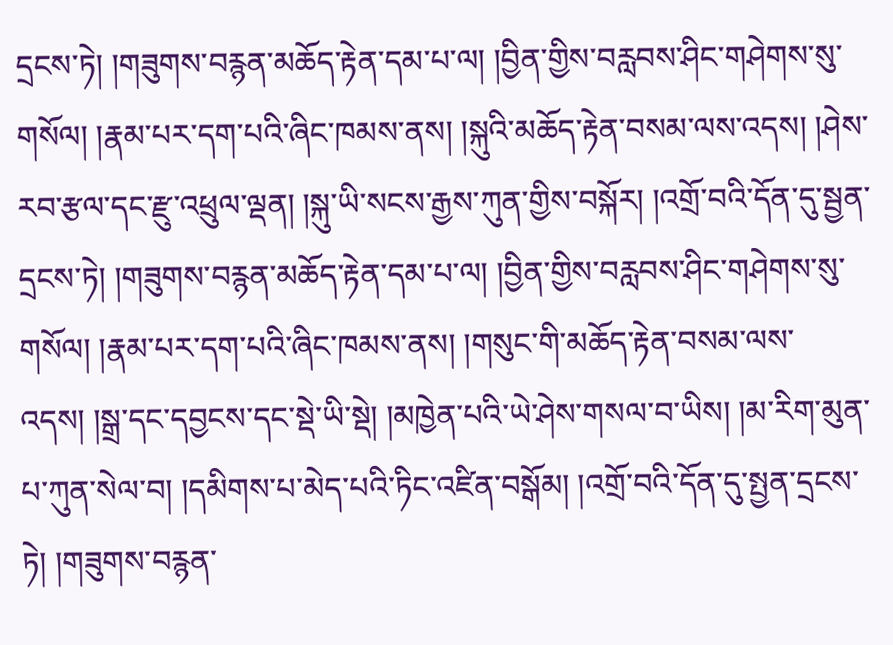དྲངས་ཏེ། །གཟུགས་བརྙན་མཆོད་རྟེན་དམ་པ་ལ། །བྱིན་གྱིས་བརླབས་ཤིང་གཤེགས་སུ་གསོལ། །རྣམ་པར་དག་པའི་ཞིང་ཁམས་ནས། །སྐུའི་མཆོད་རྟེན་བསམ་ལས་འདས། །ཤེས་རབ་རྩལ་དང་རྫུ་འཕྲུལ་ལྡན། །སྐུ་ཡི་སངས་རྒྱས་ཀུན་གྱིས་བསྐོར། །འགྲོ་བའི་དོན་དུ་སྦྱན་དྲངས་ཏེ། །གཟུགས་བརྙན་མཆོད་རྟེན་དམ་པ་ལ། །བྱིན་གྱིས་བརླབས་ཤིང་གཤེགས་སུ་གསོལ། །རྣམ་པར་དག་པའི་ཞིང་ཁམས་ནས། །གསུང་གི་མཆོད་རྟེན་བསམ་ལས་འདས། །སྒྲ་དང་དབྱངས་དང་སྡེ་ཡི་སྡེ། །མཁྱེན་པའི་ཡེ་ཤེས་གསལ་བ་ཡིས། །མ་རིག་མུན་པ་ཀུན་སེལ་བ། །དམིགས་པ་མེད་པའི་ཏིང་འཛིན་བསྒོམ། །འགྲོ་བའི་དོན་དུ་སྤྱན་དྲངས་ཏེ། །གཟུགས་བརྙན་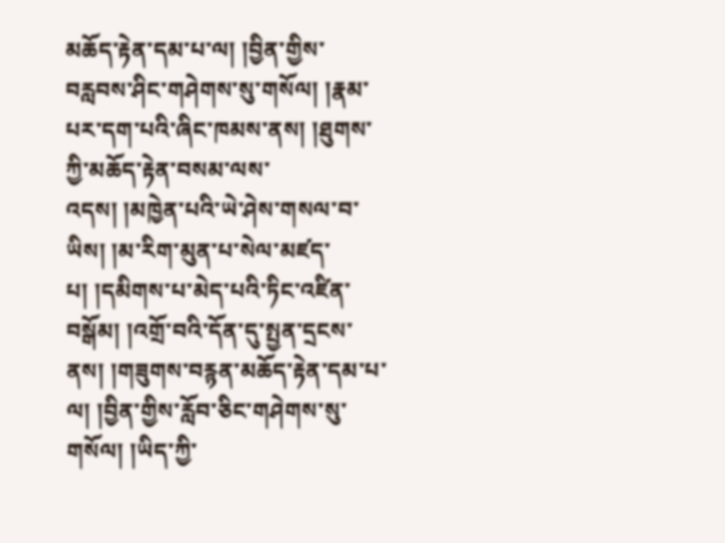མཆོད་རྟེན་དམ་པ་ལ། །བྱིན་གྱིས་བརླབས་ཤིང་གཤེགས་སུ་གསོལ། །རྣམ་པར་དག་པའི་ཞིང་ཁམས་ནས། །ཐུགས་ཀྱི་མཆོད་རྟེན་བསམ་ལས་འདས། །མཁྱེན་པའི་ཡེ་ཤེས་གསལ་བ་ཡིས། །མ་རིག་མུན་པ་སེལ་མཛད་པ། །དམིགས་པ་མེད་པའི་ཏིང་འཛིན་བསྒོམ། །འགྲོ་བའི་དོན་དུ་སྤྱན་དྲངས་ནས། །གཟུགས་བརྙན་མཆོད་རྟེན་དམ་པ་ལ། །བྱིན་གྱིས་རློབ་ཅིང་གཤེགས་སུ་གསོལ། །ཡིད་ཀྱི་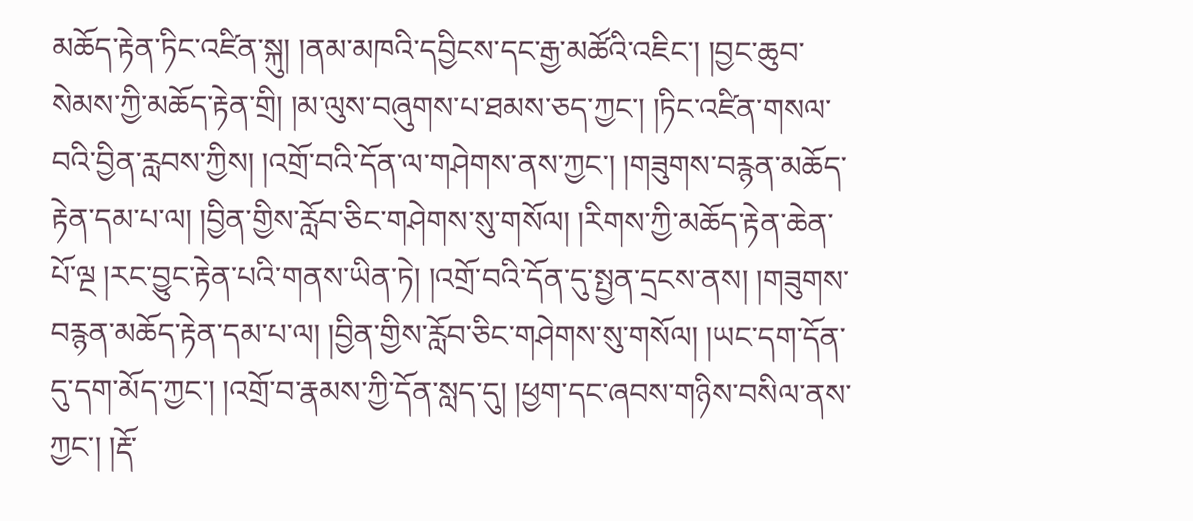མཆོད་རྟེན་ཏིང་འཛིན་སྐུ། །ནམ་མཁའི་དབྱིངས་དང་རྒྱ་མཚོའི་འཇིང་། །བྱང་ཆུབ་སེམས་ཀྱི་མཆོད་རྟེན་གྲི། །མ་ལུས་བཞུགས་པ་ཐམས་ཅད་ཀྱང་། །ཏིང་འཛིན་གསལ་བའི་བྱིན་རླབས་ཀྱིས། །འགྲོ་བའི་དོན་ལ་གཤེགས་ནས་ཀྱང་། །གཟུགས་བརྙན་མཆོད་རྟེན་དམ་པ་ལ། །བྱིན་གྱིས་རློབ་ཅིང་གཤེགས་སུ་གསོལ། །རིགས་ཀྱི་མཆོད་རྟེན་ཆེན་པོ་ལྔ །རང་བྱུང་རྟེན་པའི་གནས་ཡིན་ཏེ། །འགྲོ་བའི་དོན་དུ་སྤྱན་དྲངས་ནས། །གཟུགས་བརྙན་མཆོད་རྟེན་དམ་པ་ལ། །བྱིན་གྱིས་རློབ་ཅིང་གཤེགས་སུ་གསོལ། །ཡང་དག་དོན་དུ་དག་མོད་ཀྱང་། །འགྲོ་བ་རྣམས་ཀྱི་དོན་སླད་དུ། །ཕྱག་དང་ཞབས་གཉིས་བསིལ་ནས་ཀྱང་། །རྡོ་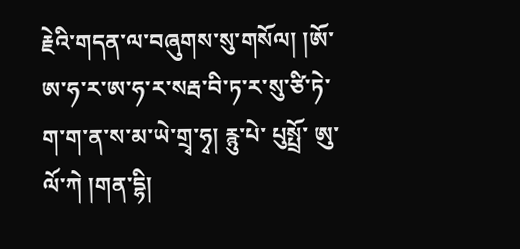རྗེའི་གདན་ལ་བཞུགས་སུ་གསོལ། །ཨོ་ཨ་ཧ་ར་ཨ་ཧ་ར་སརྦ་བི་ཏ་ར་སུ་ཙི་ཏེ་ག་ག་ན་ས་མ་ཡེ་གྲྭ་ཧྭ། རྙུ་པེ་ པུསྤྲོ་ ཨུ་ལོ་ཀེ །གན་དྷི།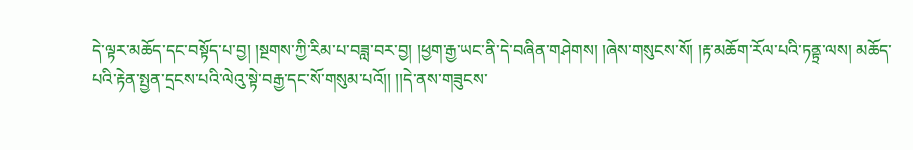དེ་ལྟར་མཆོད་དང་བསྟོད་པ་བྱ། །སྔགས་ཀྱི་རིམ་པ་བཟླ་བར་བྱ། །ཕྱག་རྒྱ་ཡང་ནི་དེ་བཞིན་གཤེགས། །ཞེས་གསུངས་སོ། །རྟ་མཆོག་རོལ་པའི་ཏནྟྲ་ལས། མཆོད་པའི་རྟེན་སྤྱན་དྲངས་པའི་ལེའུ་སྟེ་བརྒྱ་དང་སོ་གསུམ་པའོ།། །།དེ་ནས་གཟུངས་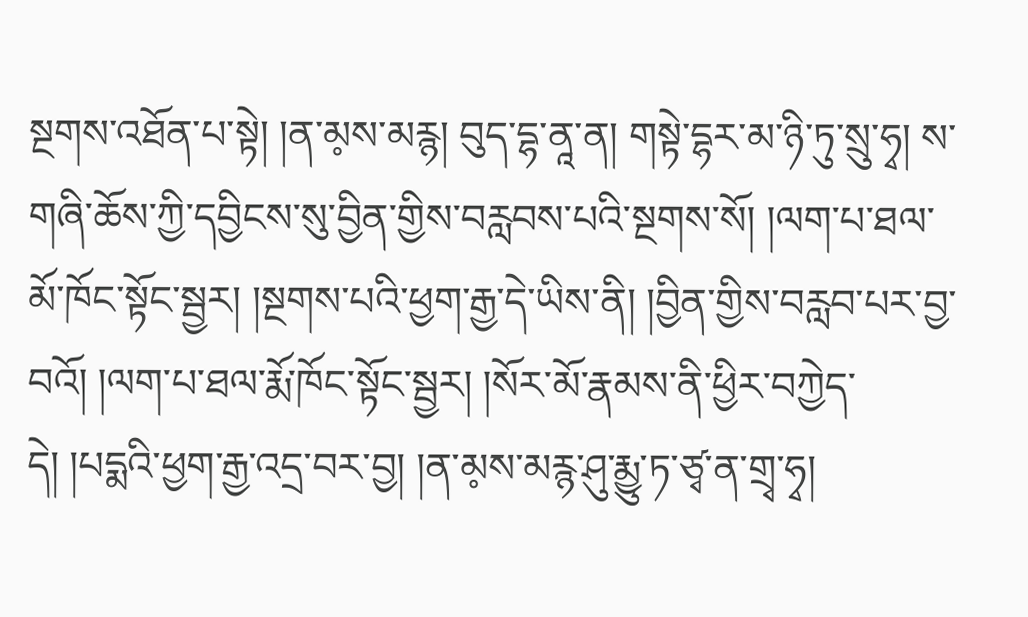སྔགས་འཐོན་པ་སྟེ། །ན་མ༷ས་མརྙ། བུད་དྷ་ནཱ་ན། གསྟེ་དྷར་མ་ཉི་ཏུ་སྲུ་ཧྭ། ས་གཞི་ཆོས་ཀྱི་དབྱིངས་སུ་བྱིན་གྱིས་བརླབས་པའི་སྔགས་སོ། །ལག་པ་ཐལ་མོ་ཁོང་སྟོང་སྦྱར། །སྔགས་པའི་ཕྱག་རྒྱ་དེ་ཡིས་ནི། །བྱིན་གྱིས་བརླབ་པར་བྱ་བའོ། །ལག་པ་ཐལ་རྨོ་ཁོང་སྟོང་སྦྱར། །སོར་མོ་རྣམས་ནི་ཕྱིར་བཀྱེད་དེ། །པདྨའི་ཕྱག་རྒྱ་འདྲ་བར་བྱ། །ན་མ༷ས་མརྙ་ཤུ་རྨྱུ་ཏ་ཙྭ་ན་གྲྭ་ཧྭ།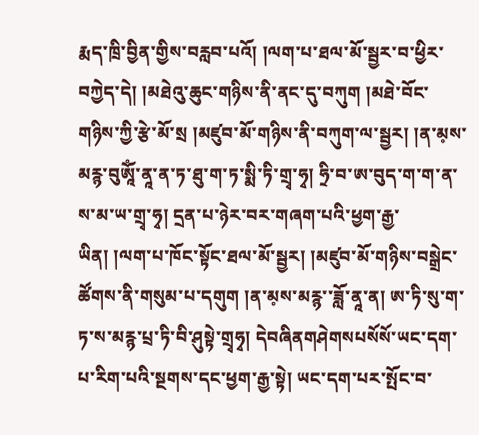རྨད་ཁྲི་བྱིན་གྱིས་བརླབ་པའོ། །ལག་པ་ཐལ་མོ་སྦྱར་བ་ཕྱིར་བཀྱེད་དེ། །མཐེའུ་ཆུང་གཉིས་ནི་ནང་དུ་བཀུག །མཐེ་བོང་གཉིས་ཀྱི་རྩེ་མོ་སྲ །མཛུབ་མོ་གཉིས་ནི་བཀུག་ལ་སྦྱར། །ན་མ༷ས་མརྙ་བུཨཱོཾ་ནཱ་ན་ཏ་ཐུ་ག་ཏ་སྨི་ཏི་གྲྭ་ཧྭ། ཧྲི་བ་ཨ་བུད་ག་ག་ན་ས་མ་ཡ་གྲྭ་ཧྭ། དྲན་པ་ཉེར་བར་གཞག་པའི་ཕྱག་རྒྱ་ཡིན། །ལག་པ་ཁོང་སྟོང་ཐལ་མོ་སྦྱར། །མཛུབ་མོ་གཉིས་བསྒྲེང་ཚོགས་ནི་གསུམ་པ་དགུག །ན་མ༷ས་མརྙ་་ཟློ་ནཱ་ན། ཨ་ཏི་སུ་ག་ཏ་ས་མརྙ་པྲ་ཏི་བི་ཤུསྟེ་གྲྭཧྭ། དེབཞིནགཤེགསཔསོསོ་ཡང་དག་པ་རིག་པའི་སྔགས་དང་ཕྱག་རྒྱ་སྟེ། ཡང་དག་པར་སྤོང་བ་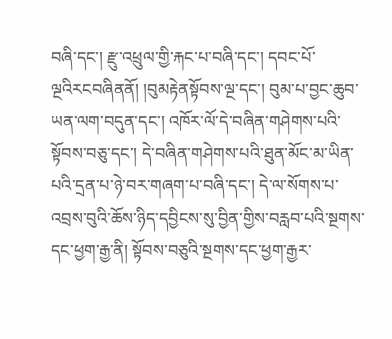བཞི་དང་། རྫུ་འཕྲུལ་གྱི་རྐང་པ་བཞི་དང་། དབང་པོ་ལྔའིརངབཞིནནོ། །བུམརྟེནསྟོབས་ལྔ་དང་། བུམ་པ་བྱང་ཆུབ་ཡན་ལག་བདུན་དང་། འཁོར་ལོ་དེ་བཞིན་གཤེགས་པའི་སྟོབས་བཅུ་དང་། དེ་བཞིན་གཤེགས་པའི་ཐུན་མོང་མ་ཡིན་པའི་དྲན་པ་ཉེ་བར་གཞག་པ་བཞི་དང་། དེ་ལ་སོགས་པ་འབྲས་བུའི་ཆོས་ཉིད་དབྱིངས་སུ་བྱིན་གྱིས་བརླབ་པའི་སྔགས་དང་ཕྱག་རྒྱ་ནི། སྟོབས་བཅུའི་སྔགས་དང་ཕྱག་རྒྱར་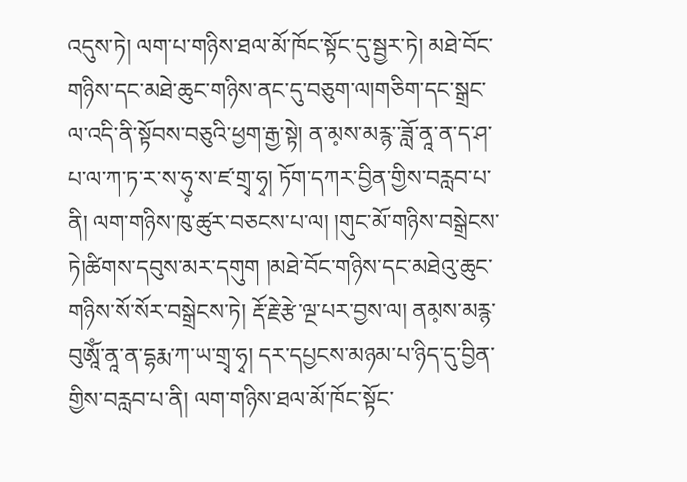འདུས་ཏེ། ལག་པ་གཉིས་ཐལ་མོ་ཁོང་སྟོང་དུ་སྦྱར་ཏེ། མཐེ་བོང་གཉིས་དང་མཐེ་ཆུང་གཉིས་ནང་དུ་བཅུག་ལ།གཅིག་དང་སྒྲང་ལ་འདི་ནི་སྟོབས་བཅུའི་ཕྱག་རྒྱ་སྟེ། ན་མ༷ས་མརྙ་་ཟློ་ནཱ་ན་ད་ཤ་པ་ལ་ཀ་ཏ་ར་ས་ཧུ༷་ས་ཛ་གྲྭ་ཧྭ། ཏོག་དཀར་བྱིན་གྱིས་བརླབ་པ་ནི། ལག་གཉིས་ཁུ་ཚུར་བཅངས་པ་ལ། །གུང་མོ་གཉིས་བསྒྲེངས་ཏེ།ཚིགས་དབུས་མར་དགུག །མཐེ་བོང་གཉིས་དང་མཐེའུ་ཆུང་གཉིས་སོ་སོར་བསྒྲེངས་ཏེ། རྡོ་རྗེ་རྩེ་ལྔ་པར་བྱས་ལ། ནམ༷ས་མརྙ་བུཨཱོཾ་ནཱ་ན་དྷརྨ་ཀ་ཡ་གྲྭ་ཧྭ། དར་དཔྱངས་མཉམ་པ་ཉིད་དུ་བྱིན་གྱིས་བརླབ་པ་ནི། ལག་གཉིས་ཐལ་མོ་ཁོང་སྟོང་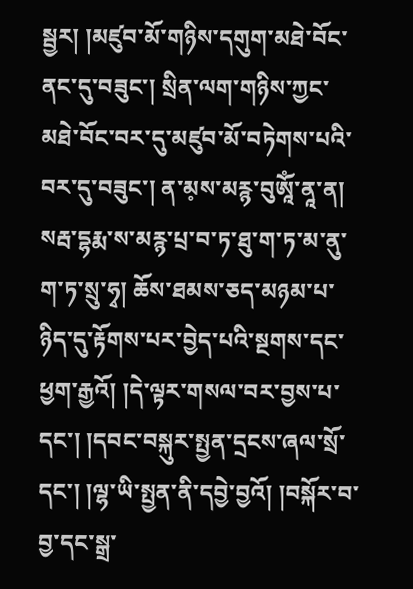སྦྱར། །མཛུབ་མོ་གཉིས་དགུག་མཐེ་བོང་ནང་དུ་བཟུང་། སྲིན་ལག་གཉིས་ཀྱང་མཐེ་བོང་བར་དུ་མཛུབ་མོ་བཏེགས་པའི་བར་དུ་བཟུང་། ན་མ༷ས་མརྙ་བུཨཱོཾ་ནཱ་ན། སརྦ་དྷརྨ་ས་མརྙ་པྲ་བ་ཏ་ཐུ་ག་ཏ་མ་ནུ་ག་ཏ་སྲུ་ཧྭ། ཆོས་ཐམས་ཅད་མཉམ་པ་ཉིད་དུ་རྟོགས་པར་བྱེད་པའི་སྔགས་དང་ཕྱག་རྒྱའོ། །དེ་ལྟར་གསལ་བར་བྱས་པ་དང་། །དབང་བསྐུར་སྤྱན་དྲངས་ཞལ་སྲོ་དང་། །ལྷ་ཡི་སྤྱན་ནི་དབྱེ་བྱའོ། །བསྐོར་བ་བྱ་དང་སྒྲ་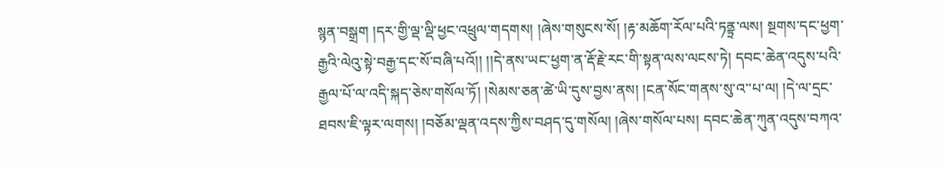སྙན་བསྒྲག །དར་གྱི་ལྡ་ལྡི་ཕྱང་འཕྲུལ་གདགས། །ཞེས་གསུངས་སོ། །རྟ་མཆོག་རོལ་པའི་ཏནྟྲ་ལས། སྔགས་དང་ཕྱག་རྒྱའི་ལེའུ་སྟེ་བརྒྱ་དང་སོ་བཞི་པའོ།། །།དེ་ནས་ཡང་ཕྱག་ན་རྡོ་རྗེ་རང་གི་སྟན་ལས་ལངས་ཏེ། དབང་ཆེན་འདུས་པའི་རྒྱལ་པོ་ལ་འདི་སྐད་ཅེས་གསོལ་ཏོ། །སེམས་ཅན་ཚེ་ཡི་དུས་བྱས་ནས། །ངན་སོང་གནས་སུ་འ་་པ་ལ། །དེ་ལ་དྲང་ཐབས་ཇི་ལྟར་ལགས། །བཅོམ་ལྡན་འདས་ཀྱིས་བཤད་དུ་གསོལ། །ཞེས་གསོལ་པས། དབང་ཆེན་ཀུན་འདུས་བཀའ་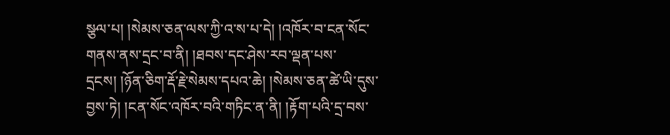སྩལ་པ། །སེམས་ཅན་ལས་ཀྱི་འ་ས་པ་དེ། །འཁོར་བ་ངན་སོང་གནས་ནས་དྲང་བ་ནི། །ཐབས་དང་ཤེས་རབ་ལྡན་པས་དྲངས། །ཉོན་ཅིག་རྡོ་རྗེ་སེམས་དཔའ་ཆེ། །སེམས་ཅན་ཚེ་ཡི་དུས་བྱས་ཏེ། །ངན་སོང་འཁོར་བའི་གཏིང་ན་ནི། །རྟོག་པའི་དྲ་བས་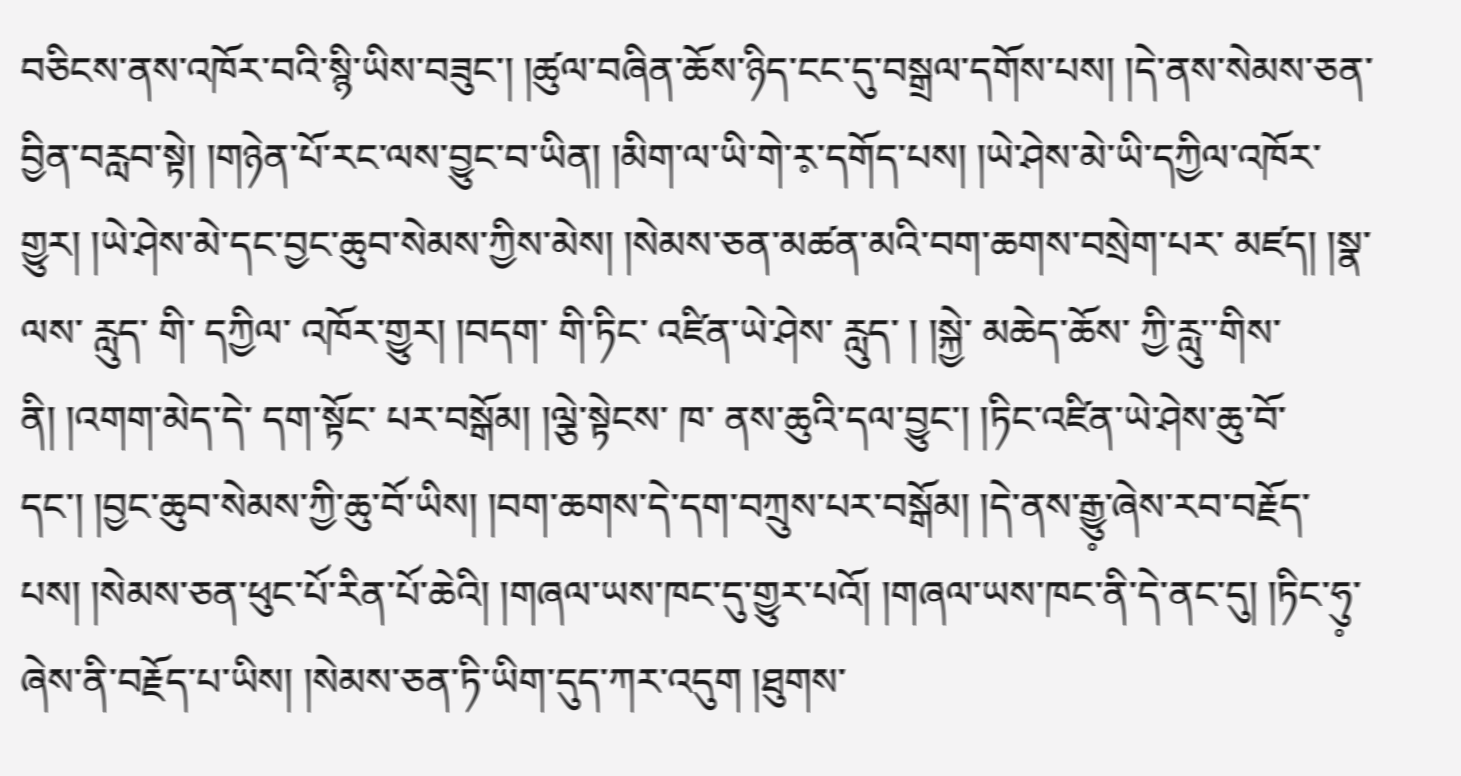བཅིངས་ནས་འཁོར་བའི་སྙི་ཡིས་བཟུང་། །ཚུལ་བཞིན་ཆོས་ཉིད་ངང་དུ་བསྒྲལ་དགོས་པས། །དེ་ནས་སེམས་ཅན་བྱིན་བརླབ་སྟེ། །གཉེན་པོ་རང་ལས་བྱུང་བ་ཡིན། །མིག་ལ་ཡི་གེ་ར༷་དགོད་པས། །ཡེ་ཤེས་མེ་ཡི་དཀྱིལ་འཁོར་གྱུར། །ཡེ་ཤེས་མེ་དང་བྱང་ཆུབ་སེམས་ཀྱིས་མེས། །སེམས་ཅན་མཚན་མའི་བག་ཆགས་བསྲེག་པར་ མཛད། །སྣ་ ལས་ རླུད་ གི་ དཀྱིལ་ འཁོར་གྱུར། །བདག་ གི་ཏིང་ འཛིན་ཡེ་ཤེས་ རླུད་ ། །སྐྱེ་ མཆེད་ཆོས་ ཀྱི་རླུ་་གིས་ནི། །འགག་མེད་དེ་ དག་སྟོང་ པར་བསྒོམ། །ལྕེ་སྟེངས་ ཁ་ ནས་ཆུའི་དལ་བྱུང་། །ཏིང་འཛིན་ཡེ་ཤེས་ཆུ་བོ་དང་། །བྱང་ཆུབ་སེམས་ཀྱི་ཆུ་བོ་ཡིས། །བག་ཆགས་དེ་དག་བཀྲུས་པར་བསྒོམ། །དེ་ནས་རྒྱུ༷་ཞེས་རབ་བརྗོད་པས། །སེམས་ཅན་ཕུང་པོ་རིན་པོ་ཆེའི། །གཞལ་ཡས་ཁང་དུ་གྱུར་པའོ། །གཞལ་ཡས་ཁང་ནི་དེ་ནང་དུ། །ཏིང་ཧུ༷་ཞེས་ནི་བརྗོད་པ་ཡིས། །སེམས་ཅན་ཏི་ཡིག་དུད་ཀར་འདུག །ཐུགས་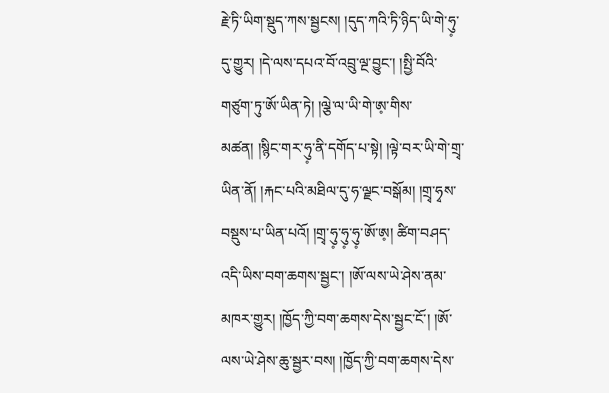རྗེ་ཏི་ཡིག་སྡུད་ཀས་སྦྱངས། །དུད་ཀའི་ཏི་ཉིད་ཡི་གེ་ཧུ༷་དུ་གྱུར། །དེ་ལས་དཔའ་བོ་འབྲུ་ལྔ་བྱུང་། །སྤྱི་བོའི་གཙུག་ཏུ་ཨོ་ཡིན་ཏེ། །ལྕེ་ལ་ཡི་གེ་ཨ༷་གིས་མཚན། །སྙིང་གར་ཧུ༷་ནི་དགོད་པ་སྟེ། །ལྟེ་བར་ཡི་གེ་གྲྭ་ཡིན་ནོ། །རྐང་པའི་མཐིལ་དུ་ཧ་ལྗང་བསྒོམ། །གྲྭ་ཧྭས་བསྡུས་པ་ཡིན་པའོ། །གྲྭ་ཧུ༷་ཧུ༷་ཧུ༷་ཨོ་ཨ༷། ཚིག་བཤད་འདི་ཡིས་བག་ཆགས་སྦྱང་། །ཨོ་ལས་ཡེ་ཤེས་ནམ་མཁར་གྱུར། །ཁྱོད་ཀྱི་བག་ཆགས་དེས་སྦྱང་ངོ་། །ཨོ་ལས་ཡེ་ཤེས་ཆུ་སྦྱར་བས། །ཁྱོད་ཀྱི་བག་ཆགས་དེས་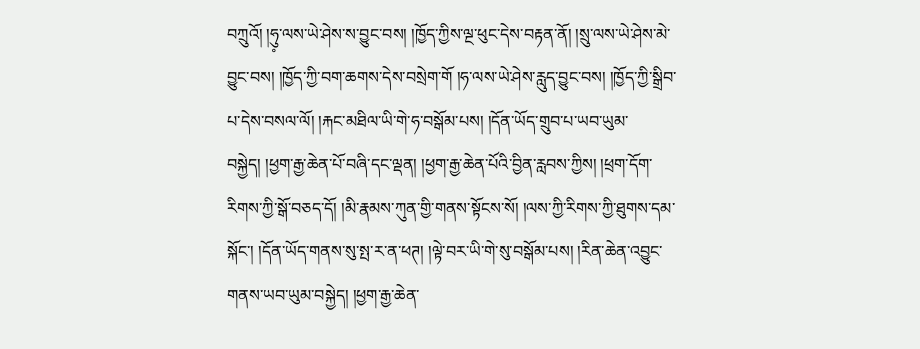བཀྲུའོ། །ཧུ༷་ལས་ཡེ་ཤེས་ས་བྱུང་བས། །ཁྱོད་ཀྱིས་ལྔ་ཕུང་དེས་བརྟན་ནོ། །སྲུ་ལས་ཡེ་ཤེས་མེ་བྱུང་བས། །ཁྱོད་ཀྱི་བག་ཆགས་དེས་བསྲེག་གོ །ཧ་ལས་ཡེ་ཤེས་རླུད་བྱུང་བས། །ཁྱོད་ཀྱི་སྒྲིབ་པ་དེས་བསལ་ལོ། །རྐང་མཐིལ་ཡི་གེ་ཧ་བསྒོམ་པས། །དོན་ཡོད་གྲུབ་པ་ཡབ་ཡུམ་བསྐྱེད། །ཕྱག་རྒྱ་ཆེན་པོ་བཞི་དང་ལྡན། །ཕྱག་རྒྱ་ཆེན་པོའི་བྱིན་རླབས་ཀྱིས། །ཕྲག་དོག་རིགས་ཀྱི་སྒོ་བཅད་དོ། །མི་རྣམས་ཀུན་གྱི་གནས་སྟོངས་སོ། །ལས་ཀྱི་རིགས་ཀྱི་ཐུགས་དམ་སྐོང་། །དོན་ཡོད་གནས་སུ་སྤ་ར་ན་ཕཊ། །ལྟེ་བར་ཡི་གེ་སུ་བསྒོམ་པས། །རིན་ཆེན་འབྱུང་གནས་ཡབ་ཡུམ་བསྐྱེད། །ཕྱག་རྒྱ་ཆེན་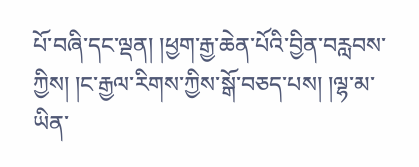པོ་བཞི་དང་ལྡན། །ཕྱག་རྒྱ་ཆེན་པོའི་བྱིན་བརླབས་ཀྱིས། །ང་རྒྱལ་རིགས་ཀྱིས་སྒོ་བཅད་པས། །ལྷ་མ་ཡིན་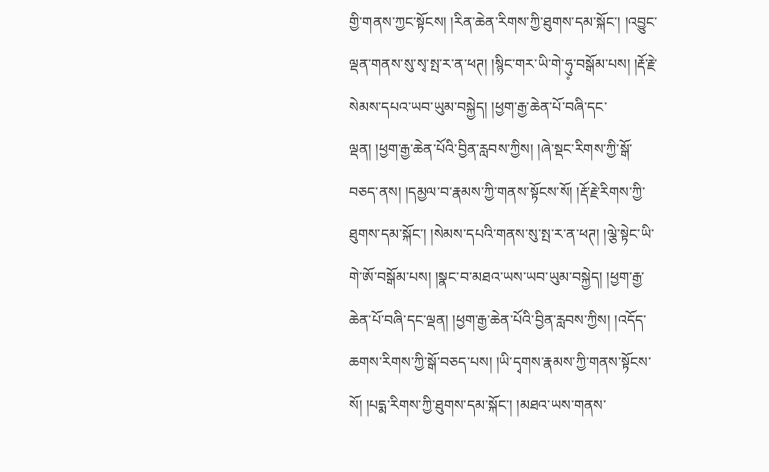གྱི་གནས་ཀྱང་སྟོངས། །རིན་ཆེན་རིགས་ཀྱི་ཐུགས་དམ་སྐོང་། །འབྱུང་ལྡན་གནས་སུ་སྭ་སྤ་ར་ན་ཕཊ། །སྙིང་གར་ཡི་གེ་ཧུ༷་བསྒོམ་པས། །རྡོ་རྗེ་སེམས་དཔའ་ཡབ་ཡུམ་བསྐྱེད། །ཕྱག་རྒྱ་ཆེན་པོ་བཞི་དང་ལྡན། །ཕྱག་རྒྱ་ཆེན་པོའི་བྱིན་རླབས་ཀྱིས། །ཞེ་སྡང་རིགས་ཀྱི་སྒོ་བཅད་ནས། །དམྱལ་བ་རྣམས་ཀྱི་གནས་སྟོངས་སོ། །རྡོ་རྗེ་རིགས་ཀྱི་ཐུགས་དམ་སྐོང་། །སེམས་དཔའི་གནས་སུ་སྤ་ར་ན་ཕཊ། །ལྕེ་སྟེང་ཡི་གེ་ཨོ་བསྒོམ་པས། །སྣང་བ་མཐའ་ཡས་ཡབ་ཡུམ་བསྐྱེད། །ཕྱག་རྒྱ་ཆེན་པོ་བཞི་དང་ལྡན། །ཕྱག་རྒྱ་ཆེན་པོའི་བྱིན་རླབས་ཀྱིས། །འདོད་ཆགས་རིགས་ཀྱི་སྒོ་བཅད་པས། །ཡི་དྭགས་རྣམས་ཀྱི་གནས་སྟོངས་སོ། །པདྨ་རིགས་ཀྱི་ཐུགས་དམ་སྐོང་། །མཐའ་ཡས་གནས་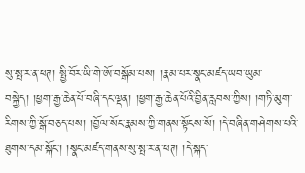སུ་སྤ་ར་ན་ཕཊ། སྤྱི་བོར་ཡི་གེ་ཨོ་བསྒོམ་པས། །རྣམ་པར་སྣང་མཛད་ཡབ་ཡུམ་བསྐྱེད། །ཕྱག་རྒྱ་ཆེན་པོ་བཞི་དང་ལྡན། །ཕྱག་རྒྱ་ཆེན་པོའི་བྱིན་རླབས་ཀྱིས། །གཏི་མུག་རིགས་ཀྱི་སྒོ་བཅད་པས། །བྱོལ་སོང་རྣམས་ཀྱི་གནས་སྟོངས་སོ། །དེ་བཞིན་གཤེགས་པའི་ཐུགས་དམ་སྐོང་། །སྣང་མཛད་གནས་སུ་སྤ་ར་ན་ཕཊ། །དེ་སྐད་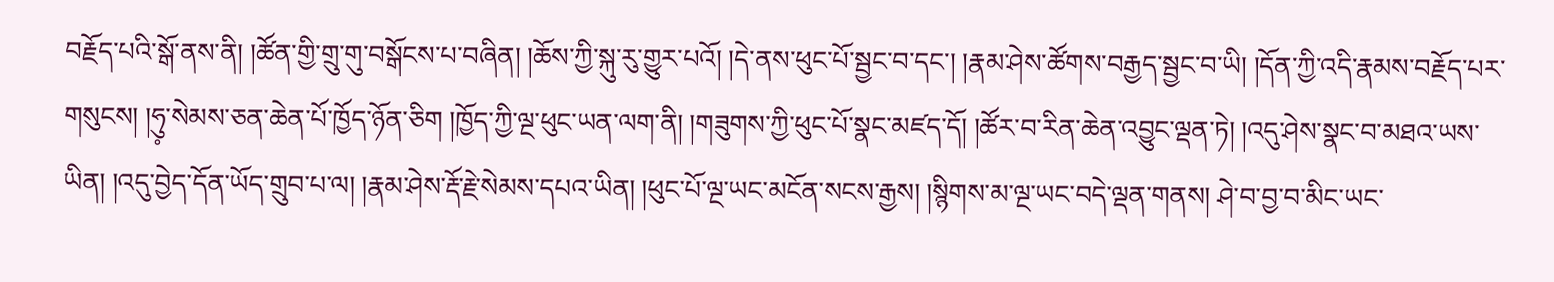བརྗོད་པའི་སྒོ་ནས་ནི། །ཚོན་གྱི་གྲུ་གུ་བསྒོངས་པ་བཞིན། །ཆོས་ཀྱི་སྐུ་རུ་གྱུར་པའོ། །དེ་ནས་ཕུང་པོ་སྦྱང་བ་དང་། །རྣམ་ཤེས་ཚོགས་བརྒྱད་སྦྱང་བ་ཡི། །དོན་ཀྱི་འདི་རྣམས་བརྗོད་པར་གསུངས། །ཧུ༷་སེམས་ཅན་ཆེན་པོ་ཁྱོད་ཉོན་ཅིག །ཁྱོད་ཀྱི་ལྔ་ཕུང་ཡན་ལག་ནི། །གཟུགས་ཀྱི་ཕུང་པོ་སྣང་མཛད་དོ། །ཚོར་བ་རིན་ཆེན་འབྱུང་ལྡན་ཏེ། །འདུ་ཤེས་སྣང་བ་མཐའ་ཡས་ཡིན། །འདུ་བྱེད་དོན་ཡོད་གྲུབ་པ་ལ། །རྣམ་ཤེས་རྡོ་རྗེ་སེམས་དཔའ་ཡིན། །ཕུང་པོ་ལྔ་ཡང་མངོན་སངས་རྒྱས། །སྙིགས་མ་ལྔ་ཡང་བདེ་ལྡན་གནས། ཤེ་བ་བྱ་བ་མིང་ཡང་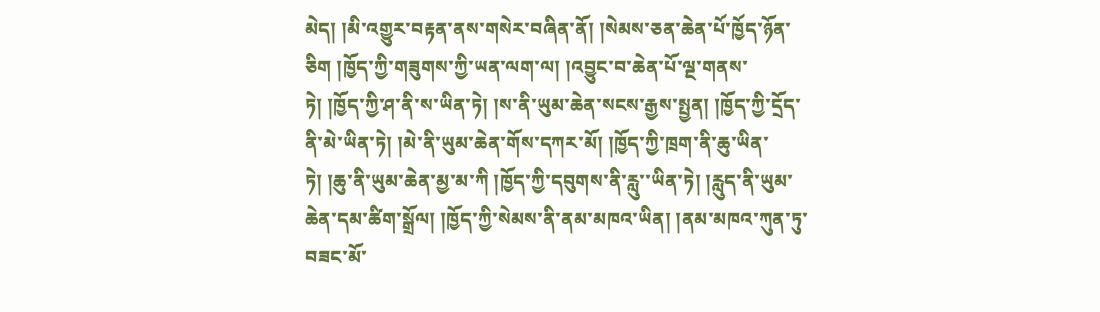མེད། །མི་འགྱུར་བརྟན་ནས་གསེར་བཞིན་ནོ། །སེམས་ཅན་ཆེན་པོ་ཁྱོད་ཉོན་ཅིག །ཁྱོད་ཀྱི་གཟུགས་ཀྱི་ཡན་ལག་ལ། །འབྱུང་བ་ཆེན་པོ་ལྔ་གནས་ཏེ། །ཁྱོད་ཀྱི་ཤ་ནི་ས་ཡིན་ཏེ། །ས་ནི་ཡུམ་ཆེན་སངས་རྒྱས་སྤྱན། །ཁྱོད་ཀྱི་དྲོད་ནི་མེ་ཡིན་ཏེ། །མེ་ནི་ཡུམ་ཆེན་གོས་དཀར་མོ། །ཁྱོད་ཀྱི་ཁྲག་ནི་ཆུ་ཡིན་ཏེ། །ཆུ་ནི་ཡུམ་ཆེན་མྱ་མ་ཀི །ཁྱོད་ཀྱི་དབུགས་ནི་རླུ་་ཡིན་ཏེ། །རླུད་ནི་ཡུམ་ཆེན་དམ་ཚིག་སྒྲོལ། །ཁྱོད་ཀྱི་སེམས་ནི་ནམ་མཁའ་ཡིན། །ནམ་མཁའ་ཀུན་ཏུ་བཟང་མོ་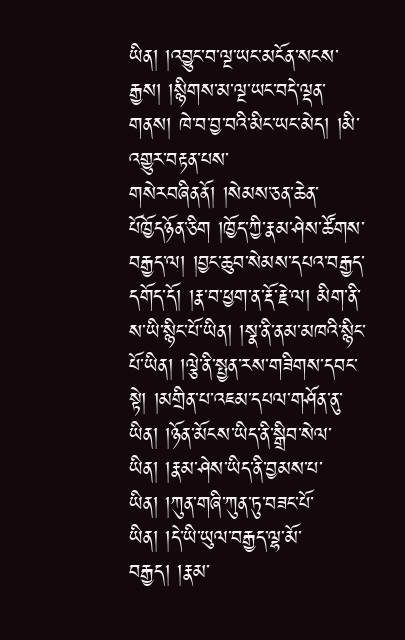ཡིན། །འབྱུང་བ་ལྔ་ཡང་མངོན་སངས་རྒྱས། །སྙིགས་མ་ལྔ་ཡང་བདེ་ལྡན་གནས། ཁེ་བ་བྱ་བའི་མིང་ཡང་མེད། །མི་འགྱུར་བརྟན་པས་གསེརབཞིནནོ། །སེམས་ཅན་ཆེན་པོཁྱོདཉོན་ཅིག །ཁྱོད་ཀྱི་རྣམ་ཤེས་ཚོགས་བརྒྱད་ལ། །བྱང་ཆུབ་སེམས་དཔའ་བརྒྱད་དགོད་དོ། །རྣ་བ་ཕྱག་ན་རྡོ་རྗེ་ལ། མིག་ནི་ས་ཡི་སྙིང་པོ་ཡིན། །སྣ་ནི་ནམ་མཁའི་སྙིང་པོ་ཡིན། །ལྕེ་ནི་སྤྱན་རས་གཟིགས་དབང་སྟེ། །མགྲིན་པ་འཇམ་དཔལ་གཤོན་ནུ་ཡིན། །ཉོན་མོངས་ཡིད་ནི་སྒྲིབ་སེལ་ཡིན། །རྣམ་ཤེས་ཡིད་ནི་བྱམས་པ་ཡིན། །ཀུན་གཞི་ཀུན་ཏུ་བཟང་པོ་ཡིན། །དེ་ཡི་ཡུལ་བརྒྱད་ལྷ་མོ་བརྒྱད། །རྣམ་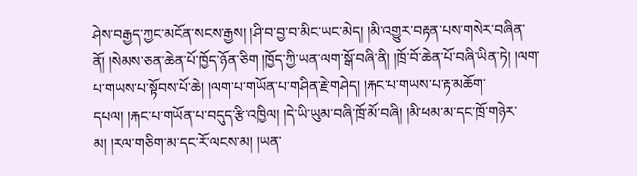ཤེས་བརྒྱད་ཀྱང་མངོན་སངས་རྒྱས། །ཤི་བ་བྱ་བ་མིང་ཡང་མེད། །མི་འགྱུར་བརྟན་པས་གསེར་བཞིན་ནོ། །སེམས་ཅན་ཆེན་པོ་ཁྱོད་ཉོན་ཅིག །ཁྱོད་ཀྱི་ཡན་ལག་སྒོ་བཞི་ནི། །ཁྲོ་བོ་ཆེན་པོ་བཞི་ཡིན་ཏེ། །ལག་པ་གཡས་པ་སྟོབས་པོ་ཆེ། །ལག་པ་གཡོན་པ་གཤིན་རྗེ་གཤེད། །རྐང་པ་གཡས་པ་རྟ་མཆོག་དཔལ། །རྐང་པ་གཡོན་པ་བདུད་རྩི་འཁྱིལ། །དེ་ཡི་ཡུམ་བཞི་ཁྲོ་མོ་བཞི། །མི་ཕམ་མ་དང་ཁྲོ་གཉེར་མ། །རལ་གཅིག་མ་དང་རོ་ལངས་མ། །ཡན་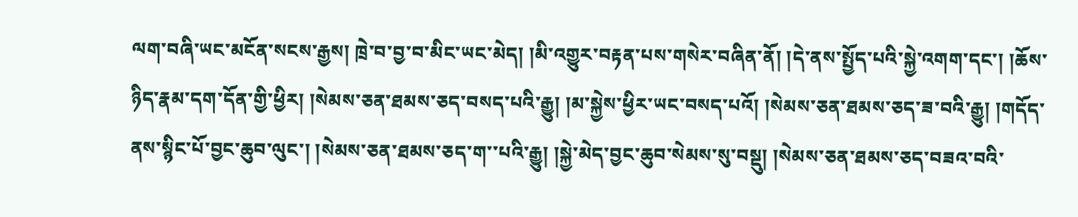ལག་བཞི་ཡང་མངོན་སངས་རྒྱས། ཁྲེ་བ་བྱ་བ་མིང་ཡང་མེད། །མི་འགྱུར་བརྟན་པས་གསེར་བཞིན་ནོ། །དེ་ནས་སྤྱོད་པའི་སྐྱེ་འགག་དང་། །ཆོས་ཉིད་རྣམ་དག་དོན་གྱི་ཕྱིར། །སེམས་ཅན་ཐམས་ཅད་བསད་པའི་རྒྱུ། །མ་སྐྱེས་ཕྱིར་ཡང་བསད་པའོ། །སེམས་ཅན་ཐམས་ཅད་ཟ་བའི་རྒྱུ། །གདོད་ནས་སྙིང་པོ་བྱང་ཆུབ་ལུང་། །སེམས་ཅན་ཐམས་ཅད་ག་་པའི་རྒྱུ། །སྐྱེ་མེད་བྱང་ཆུབ་སེམས་སུ་བསྡུ། །སེམས་ཅན་ཐམས་ཅད་བཟའ་བའི་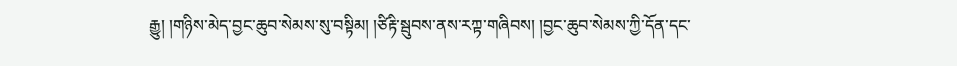རྒྱུ། །གཉིས་མེད་བྱང་ཆུབ་སེམས་སུ་བསྟིམ། །ཙིརྟི་སྦུབས་ནས་རཀྟ་གཞིབས། །བྱང་ཆུབ་སེམས་ཀྱི་དོན་དང་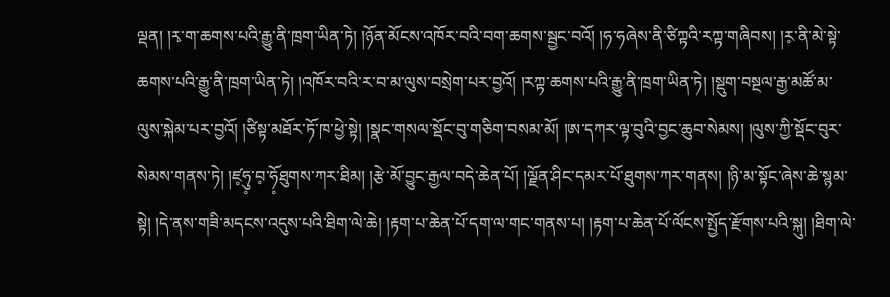ལྡན། །རྭ་ག་ཆགས་པའི་རྒྱུ་ནི་ཁྲག་ཡིན་ཏེ། །ཉོན་མོངས་འཁོར་བའི་བག་ཆགས་སྦྱང་བའོ། །ཧ་ཧཞེས་ནི་ཙིཀྟའི་རཀྟ་གཞིབས། །ར༷་ནི་མེ་སྟེ་ཆགས་པའི་རྒྱུ་ནི་ཁྲག་ཡིན་ཏེ། །འཁོར་བའི་ར་བ་མ་ལུས་བསྲེག་པར་བྱའོ། །རཀྟ་ཆགས་པའི་རྒྱུ་ནི་ཁྲག་ཡིན་ཏེ། །སྡུག་བསྔལ་རྒྱ་མཚོ་མ་ལུས་སྐེམ་པར་བྱའོ། །ཙིསྟ་མཐོར་ཏོ་ཁ་ཕྱེ་སྟེ། །སྣང་གསལ་སྡོང་བུ་གཅིག་བསམ་མོ། །ཨ་དཀར་ལྟ་བུའི་བྱང་ཆུབ་སེམས། །ལུས་ཀྱི་སྡོང་བུར་སེམས་གནས་ཏེ། །ཛ༷ཧུ༷་བ༷་ཧོ༷ཐུགས་ཀར་ཐིམ། །རྩེ་མོ་བྱུང་རྒྱལ་བདེ་ཆེན་པོ། །ལྗོན་ཤིང་དམར་པོ་ཐུགས་ཀར་གནས། །ཉི་མ་སྟོང་ཞེས་ཆེ་སྙམ་སྟེ། །དེ་ནས་གཟི་མདངས་འདུས་པའི་ཐིག་ལེ་ཆེ། །རྟག་པ་ཆེན་པོ་དག་ལ་གང་གནས་པ། །རྟག་པ་ཆེན་པོ་ལོངས་སྤྱོད་རྫོགས་པའི་སྐུ། །ཐིག་ལེ་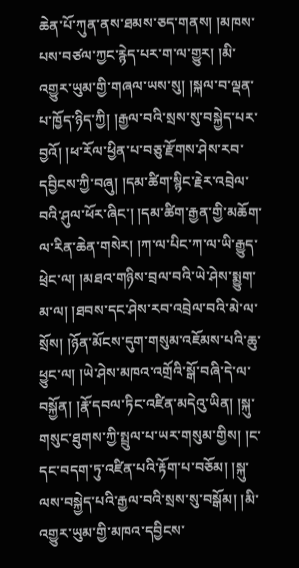ཆེན་པོ་ཀུན་ནས་ཐམས་ཅད་གནས། །མཁས་པས་བཙལ་ཀྱང་རྙེད་པར་ག་ལ་གྱུར། །མི་འགྱུར་ཡུམ་གྱི་གཞལ་ཡས་སུ། །སྐལ་བ་ལྡན་པ་ཁྱོད་ཉིད་ཀྱི། །རྒྱལ་བའི་སྲས་སུ་བསྐྱེད་པར་བྱའོ། །ཕ་རོལ་ཕྱིན་པ་བཅུ་རྫོགས་ཤེས་རབ་དབྱིངས་ཀྱི་བཞུ། །དམ་ཚིག་སྙིང་རྗེར་འབྲེལ་བའི་ཤུལ་ཕོར་ཞིང་། །དམ་ཚིག་རྒྱན་གྱི་མཆོག་ལ་རིན་ཆེན་གསེར། །ཀ་ལ་པིང་ཀ་ལ་ཡི་རྒྱུད་ཕྲེང་ལ། །མཐའ་གཉིས་བྲལ་བའི་ཡེ་ཤེས་སྨྱུག་མ་ལ། །ཐབས་དང་ཤེས་རབ་འབྲེལ་བའི་མེ་ལ་སྲོས། །ཉོན་མོངས་དུག་གསུམ་འཇོམས་པའི་ཆུ་ཕྱུང་ལ། །ཡེ་ཤེས་མཁའ་འགྲོའི་སྒོ་བཞི་དེ་ལ་བསྐྱོན། །རྣོ་དབལ་ཏིང་འཛིན་མདེའུ་ཡིན། །སྐུ་གསུང་ཐུགས་ཀྱི་སྤྲུལ་པ་ཡར་གསུམ་གྱིས། །ང་དང་བདག་ཏུ་འཛིན་པའི་རྟོག་པ་བཅོམ། །སྐུ་ལས་བསྐྱེད་པའི་རྒྱལ་བའི་སྲས་སུ་བསྒོམ། །མི་འགྱུར་ཡུམ་གྱི་མཁའ་དབྱིངས་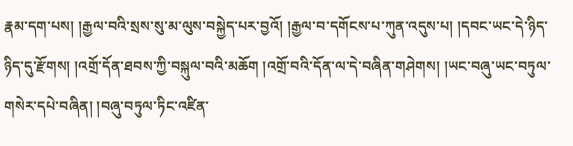རྣམ་དག་པས། །རྒྱལ་བའི་སྲས་སུ་མ་ལུས་བསྐྱེད་པར་བྱའོ། །རྒྱལ་བ་དགོངས་པ་ཀུན་འདུས་པ། །དབང་ཡང་དེ་ཉིད་ཉིད་དུ་རྫོགས། །འགྲོ་དོན་ཐབས་ཀྱི་བསྐུལ་བའི་མཆོག །འགྲོ་བའི་དོན་ལ་དེ་བཞིན་གཤེགས། །ཡང་བཞུ་ཡང་བཏུལ་གསེར་དཔེ་བཞིན། །བཞུ་བཏུལ་ཏིང་འཛིན་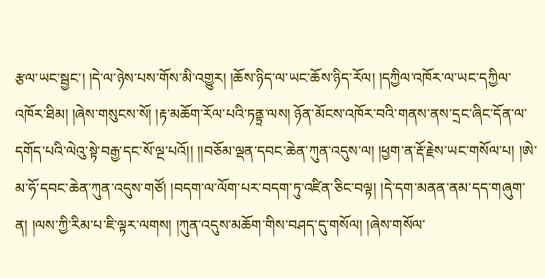རྩལ་ཡང་སྦྱང་། །དེ་ལ་ཉེས་པས་གོས་མི་འགྱུར། །ཆོས་ཉིད་ལ་ཡང་ཆོས་ཉིད་རོལ། །དཀྱིལ་འཁོར་ལ་ཡང་དཀྱིལ་འཁོར་ཐིམ། །ཞེས་གསུངས་སོ། །རྟ་མཆོག་རོལ་པའི་ཏནྟྲ་ལས། ཉོན་མོངས་འཁོར་བའི་གནས་ནས་དྲང་ཞིང་དོན་ལ་དགོད་པའི་ལེའུ་སྟེ་བརྒྱ་དང་སོ་ལྔ་པའོ།། །།བཅོམ་ལྡན་དབང་ཆེན་ཀུན་འདུས་ལ། །ཕྱག་ན་རྡོ་རྗེས་ཡང་གསོལ་པ། །ཨེ་མ་ཧོ་དབང་ཆེན་ཀུན་འདུས་གཙོ། །བདག་ལ་ལོག་པར་བདག་ཏུ་འཛིན་ཅིང་བལྟ། །དེ་དག་མནན་ནམ་དད་གཞུག་ན། །ལས་ཀྱི་རིམ་པ་ཇི་ལྟར་ལགས། །ཀུན་འདུས་མཆོག་གིས་བཤད་དུ་གསོལ། །ཞེས་གསོལ་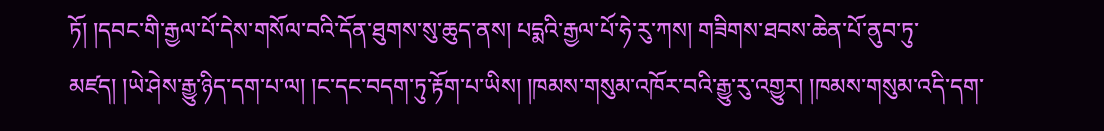ཏོ། །དབང་གི་རྒྱལ་པོ་དེས་གསོལ་བའི་དོན་ཐུགས་སུ་ཆུད་ནས། པདྨའི་རྒྱལ་པོ་ཧེ་རུ་ཀས། གཟིགས་ཐབས་ཆེན་པོ་ནུབ་ཏུ་མཛད། །ཡེ་ཤེས་རྒྱུ་ཉིད་དག་པ་ལ། །ང་དང་བདག་ཏུ་རྟོག་པ་ཡིས། །ཁམས་གསུམ་འཁོར་བའི་རྒྱུ་རུ་འགྱུར། །ཁམས་གསུམ་འདི་དག་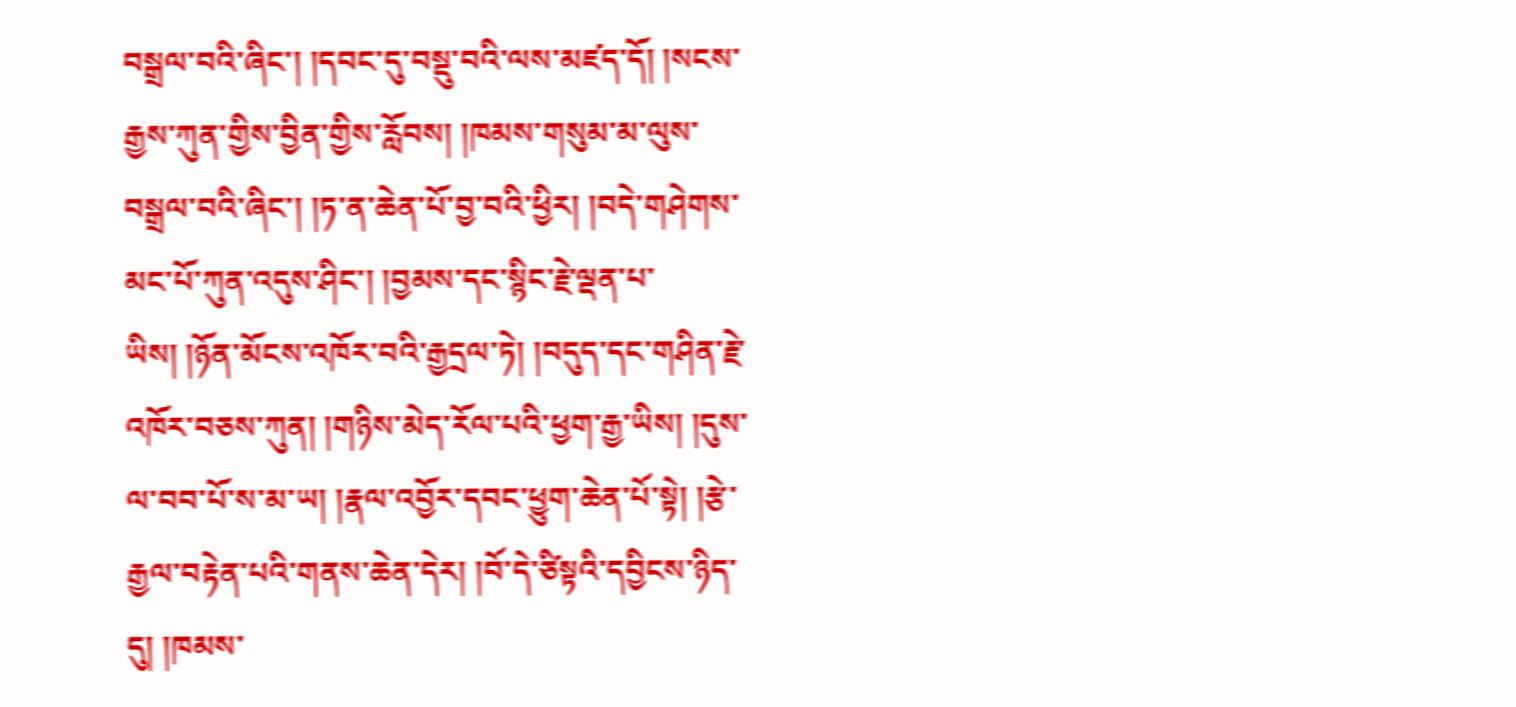བསྒྲལ་བའི་ཞིང་། །དབང་དུ་བསྡུ་བའི་ལས་མཛད་དོ། །སངས་རྒྱས་ཀུན་གྱིས་བྱིན་གྱིས་རློབས། །ཁམས་གསུམ་མ་ལུས་བསྒྲལ་བའི་ཞིང་། །ཏ་ན་ཆེན་པོ་བྱ་བའི་ཕྱིར། །བདེ་གཤེགས་མང་པོ་ཀུན་འདུས་ཤིང་། །བྱམས་དང་སྙིང་རྗེ་ལྡན་པ་ཡིས། །ཉོན་མོངས་འཁོར་བའི་རྒྱདྲལ་ཏེ། །བདུད་དང་གཤིན་རྗེ་འཁོར་བཅས་ཀུན། །གཉིས་མེད་རོལ་པའི་ཕྱག་རྒྱ་ཡིས། །དུས་ལ་བབ་པོ་ས་མ་ཡ། །རྣལ་འབྱོར་དབང་ཕྱུག་ཆེན་པོ་སྟེ། །རྩེ་རྒྱལ་བརྟེན་པའི་གནས་ཆེན་དེར། །བོ་དེ་ཙིསྟའི་དབྱིངས་ཉིད་དུ། །ཁམས་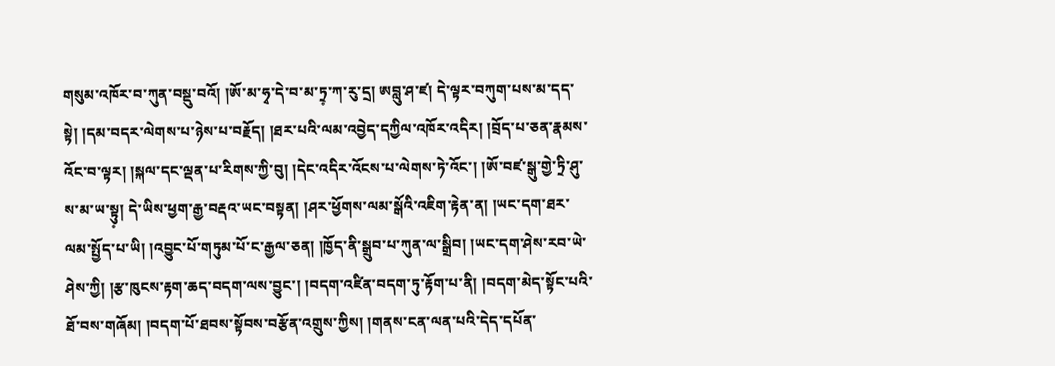གསུམ་འཁོར་བ་ཀུན་བསྡུ་བའོ། །ཨོ་མ་ཧྭ་དེ་བ་མ་ཏྲ༷་ཀ་རུ་དྲ། ཨབླུ་ཤ་ཛ། དེ་ལྟར་བཀུག་པས་མ་དད་སྟེ། །དམ་བདར་ལེགས་པ་ཉེས་པ་བརྗོད། །ཐར་པའི་ལམ་འབྱེད་དཀྱིལ་འཁོར་འདིར། །བྲོད་པ་ཅན་རྣམས་འོང་བ་ལྟར། །སྐལ་དང་ལྡན་པ་རིགས་ཀྱི་བུ། །དེང་འདིར་འོངས་པ་ལེགས་ཏེ་འོང་། །ཨོ་བཛ་སྒུ་གྱེ་ཏྲི་ཤུ་ས་མ་ཡ་སྟུ༷། དེ་ཡིས་ཕྱག་རྒྱ་བརྡའ་ཡང་བསྟན། །ཤར་ཕྱོགས་ལམ་སྒོའི་འཇིག་རྟེན་ན། །ཡང་དག་ཐར་ལམ་སྤྱོད་པ་ཡི། །འབྱུང་པོ་གཏུམ་པོ་ང་རྒྱལ་ཅན། །ཁྱོད་ནི་སྒྲུབ་པ་ཀུན་ལ་སྒྲིབ། །ཡང་དག་ཤེས་རབ་ཡེ་ཤེས་ཀྱི། །རྩ་ཁུངས་རྟག་ཆད་བདག་ལས་བྱུང་། །བདག་འཛིན་བདག་ཏུ་རྟོག་པ་ནི། །བདག་མེད་སྟོང་པའི་ཐོ་བས་གཞོམ། །བདག་པོ་ཐབས་སྟོབས་བརྩོན་འགྲུས་ཀྱིས། །གནས་ངན་ལན་པའི་དེད་དཔོན་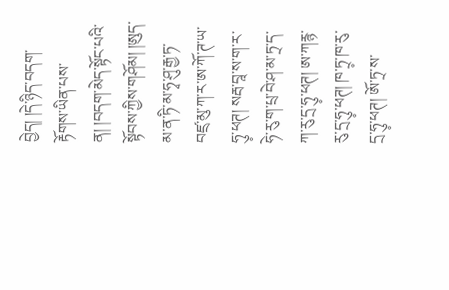བྱེད། །དེ་ཉིད་བདག་རྟོགས་ཡིན་པས་ན། །བདག་མེད་སྟོང་པའི་སྟོབས་ཀྱིས་གཤོམ། །ཨུད་མ་ན་ཏི་མ་ཧྭ་ཤུ་རྒྱ་ཏ་བཛྲ་མུ་ཀ་ར་ཨ་ཀོ་ཊ་ཡ་ཧུ༷་ཕཊ། སརྦ་བཱ་ས་ག་ར་ཧེ་རུ་ག་པྲ་བེ་ཤ་མ་ཏྲ་ད་ཀ་རུ་དྲ་ཧུ༷་ཕཊ། ཨ་ཀརྙ་རུ་དྲ་ཧུ༷་ཕཊ། ཁ་ཏྲ༷་ཁ་རུ་དྲ་ཧུ༷་ཕཊ། ཨོ་ཏྲ་ས་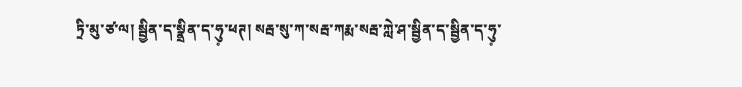ཏྲི་མུ་ཙ་ལ། སྦྱིན་ད་སྣྲིན་ད་ཧུ༷་ཕཊ། སརྦ་སུ་ཀ་སརྦ་ཀརྨ་སརྦ་ཀླེ་ཤ་སྦྱིན་ད་སྦྱིན་ད་ཧུ༷་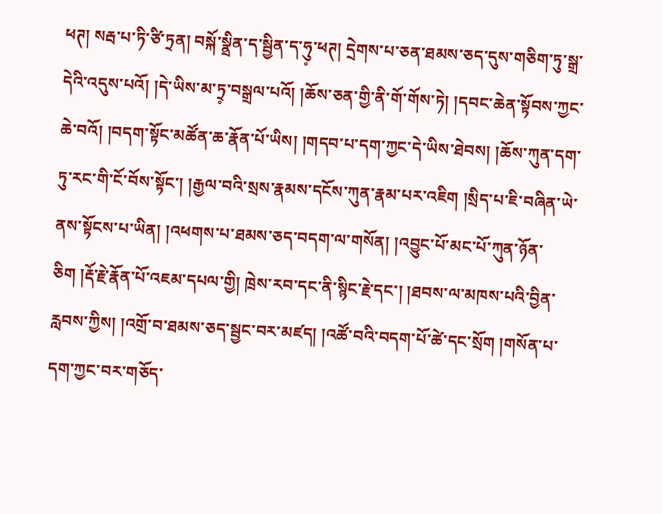ཕཊ། སརྦ་པ་ཏི་ཙི་ཏྲན། བསྐོ་སྣྲིན་ད་སྦྱིན་ད་ཧུ༷་ཕཊ། དྲེགས་པ་ཅན་ཐམས་ཅད་དུས་གཅིག་ཏུ་སྒྲ་དེའི་འདུས་པའོ། །དེ་ཡིས་མ་ཏྲ༷་བསྒྲལ་པའོ། །ཆོས་ཅན་གྱི་ནི་གོ་གོས་ཏེ། །དབང་ཆེན་སྟོབས་ཀྱང་ཆེ་བའོ། །བདག་སྟོང་མཚོན་ཆ་རྣོན་པོ་ཡིས། །གདབ་པ་དག་ཀྱང་དེ་ཡིས་ཐེབས། །ཆོས་ཀུན་དག་ཏུ་རང་གི་ངོ་བོས་སྟོང་། །རྒྱལ་བའི་སྲས་རྣམས་དངོས་ཀུན་རྣམ་པར་འཇིག །སྲིད་པ་ཇི་བཞིན་ཡེ་ནས་སྟོངས་པ་ཡིན། །འཕགས་པ་ཐམས་ཅད་བདག་ལ་གསོན། །འབྱུང་པོ་མང་པོ་ཀུན་ཉོན་ཅིག །རྡོ་རྗེ་རྣོན་པོ་འཇམ་དཔལ་གྱི། ཁྲེས་རབ་དང་ནི་སྙིང་རྗེ་དང་། །ཐབས་ལ་མཁས་པའི་བྱིན་རླབས་ཀྱིས། །འགྲོ་བ་ཐམས་ཅད་སྦྱང་བར་མཛད། །འཚོ་བའི་བདག་པོ་ཚེ་དང་སྲོག །གསོན་པ་དག་ཀྱང་བར་གཅོད་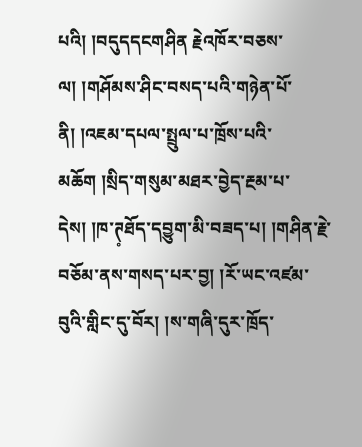པའི། །བདུདདངགཤིན རྗེའཁོར་བཅས་ལ། །གཤོམས་ཤིང་བསད་པའི་གཉེན་པོ་ནི། །འཇམ་དཔལ་སྤྲུལ་པ་ཁྲོས་པའི་མཆོག །སྲིད་གསུམ་མཐར་བྱེད་རྔམ་པ་དེས། །ཁ་ཊ༷ཐོད་དབྱུག་མི་བཟད་པ། །གཤིན་རྗེ་བཅོམ་ནས་གསད་པར་བྱ། །རོ་ཡང་འཛམ་བུའི་གླིང་དུ་བོར། །ས་གཞི་དུར་ཁྲོད་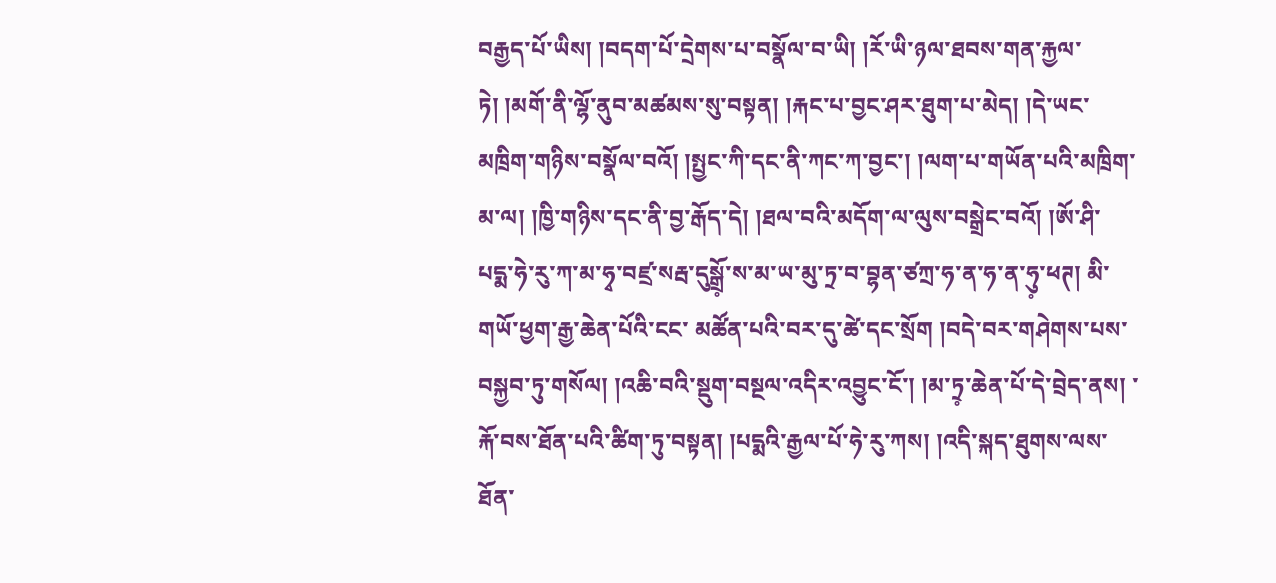བརྒྱད་པོ་ཡིས། །བདག་པོ་དྲེགས་པ་བསྣོལ་བ་ཡི། །རོ་ཡི་ཉལ་ཐབས་གན་རྐྱལ་ཏེ། །མགོ་ནི་ལྷོ་ནུབ་མཚམས་སུ་བསྟན། །རྐང་པ་བྱང་ཤར་ཐུག་པ་མེད། །དེ་ཡང་མཁྲིག་གཉིས་བསྣོལ་བའོ། །སྤྱང་ཀི་དང་ནི་ཀང་ཀ་བྱང་། །ལག་པ་གཡོན་པའི་མཁྲིག་མ་ལ། །ཁྱི་གཉིས་དང་ནི་བྱ་རྒོད་དེ། །ཐལ་བའི་མདོག་ལ་ལུས་བསྒྲེང་བའོ། །ཨོ་ཤི་པདྨ་ཧེ་རུ་ཀ་མ་ཧྭ་བཛྲ་སརྦ་དུསྒྲོ༷་ས་མ་ཡ་མུ་ཏྲ་བ་བྷན་ཙཀྲ་ཧ་ན་ཧ་ན་ཧུ༷་ཕཊ། མི་གཡོ་ཕྱག་རྒྱ་ཆེན་པོའི་ངང་ མཚོན་པའི་བར་དུ་ཚེ་དང་སྲོག །བདེ་བར་གཤེགས་པས་བསྐྱབ་ཏུ་གསོལ། །འཆི་བའི་སྡུག་བསྔལ་འདིར་འབྱུང་ངོ་། །མ་ཏྲ༷་ཆེན་པོ་དེ་བྲེད་ནས། ་རྐོ་བས་ཐོན་པའི་ཚིག་ཏུ་བསྟན། །པདྨའི་རྒྱལ་པོ་ཧེ་རུ་ཀས། །འདི་སྐད་ཐུགས་ལས་ཐོན་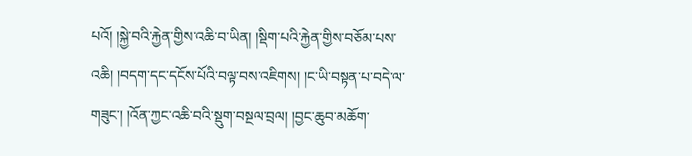པའོ། །སྐྱེ་བའི་རྐྱེན་གྱིས་འཆི་བ་ཡིན། །སྡིག་པའི་རྐྱེན་གྱིས་བཅོམ་པས་འཆི། །བདག་དང་དངོས་པོའི་བལྟ་བས་འཇིགས། །ང་ཡི་བསྟན་པ་བདེ་ལ་གཟུང་། །འོན་ཀྱང་འཆི་བའི་སྡུག་བསྔལ་བྲལ། །བྱང་ཆུབ་མཆོག་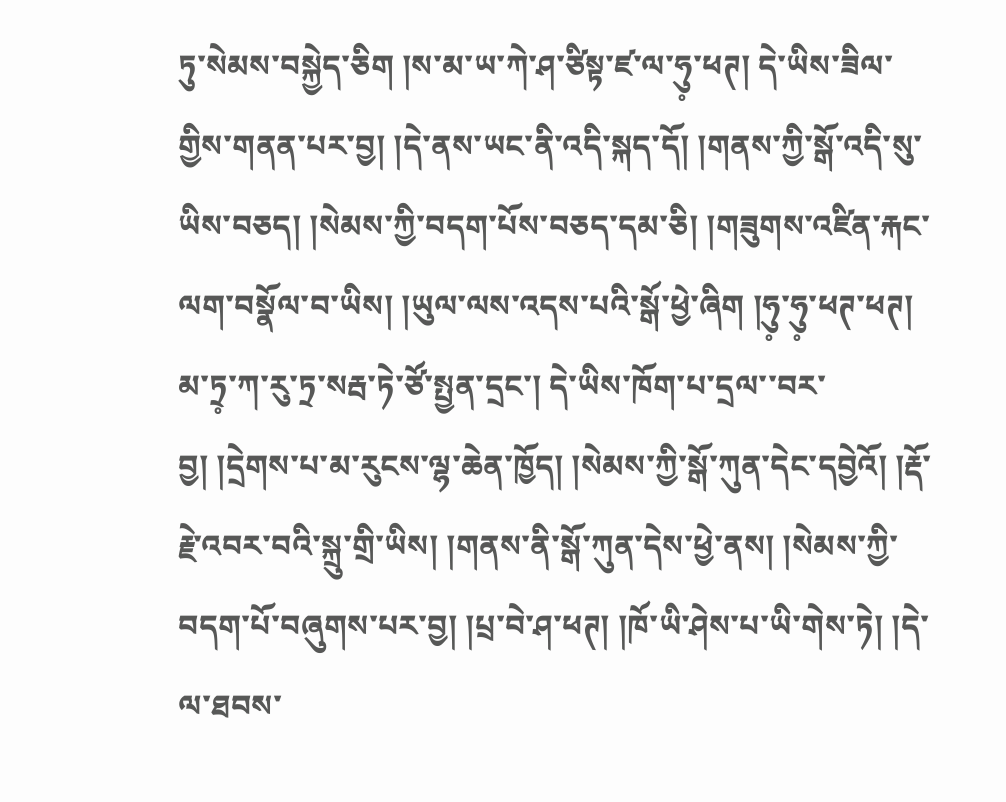ཏུ་སེམས་བསྐྱེད་ཅིག །ས་མ་ཡ་ཀེ་ཤ་ཙིསྟ་ཛ་ལ་ཧུ༷་ཕཊ། དེ་ཡིས་ཟིལ་གྱིས་གནན་པར་བྱ། །དེ་ནས་ཡང་ནི་འདི་སྐད་དོ། །གནས་ཀྱི་སྒོ་འདི་སུ་ཡིས་བཅད། །སེམས་ཀྱི་བདག་པོས་བཅད་དམ་ཅི། །གཟུགས་འཛིན་རྐང་ལག་བསྣོལ་བ་ཡིས། །ཡུལ་ལས་འདས་པའི་སྒོ་ཕྱེ་ཞིག །ཧུ༷་ཧུ༷་ཕཊ་ཕཊ། མ་ཏྲ༷་ཀ་རུ་ཏྲ་སརྦ་ཏེ་ཙོ་སྤྱན་དྲང་། དེ་ཡིས་ཁོག་པ་དྲལ་་བར་བྱ། །དྲེགས་པ་མ་རུངས་ལྷ་ཆེན་ཁྱོད། །སེམས་ཀྱི་སྒོ་ཀུན་དེང་དབྱེའོ། །རྡོ་རྗེ་འབར་བའི་སྐྲུ་གྲི་ཡིས། །གནས་ནི་སྒོ་ཀུན་དེས་ཕྱེ་ནས། །སེམས་ཀྱི་བདག་པོ་བཞུགས་པར་བྱ། །པྲ་བེ་ཤ་ཕཊ། །ཁོ་ཡི་ཤེས་པ་ཡི་གེས་ཏེ། །དེ་ལ་ཐབས་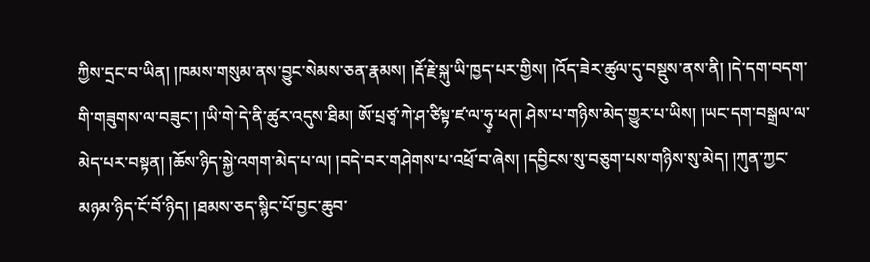ཀྱིས་དྲང་བ་ཡིན། །ཁམས་གསུམ་ནས་བྱུང་སེམས་ཅན་རྣམས། །རྡོ་རྗེ་སྐུ་ཡི་ཁྱད་པར་གྱིས། །འོད་ཟེར་ཚུལ་དུ་བསྡུས་ནས་ནི། །དེ་དག་བདག་གི་གཟུགས་ལ་བཟུང་། །ཡི་གེ་དེ་ནི་ཚུར་འདུས་ཐིམ། ཨོ་པྲཙྭ་ཀེ་ཤ་ཙིསྟ་ཛ་ལ་ཧུ༷་ཕཊ། ཤེས་པ་གཉིས་མེད་གྱུར་པ་ཡིས། །ཡང་དག་བསྒྲལ་ལ་མེད་པར་བསྟན། །ཆོས་ཉིད་སྐྱེ་འགག་མེད་པ་ལ། །བདེ་བར་གཤེགས་པ་འཕྲོ་བ་ཞེས། །དབྱིངས་སུ་བཅུག་པས་གཉིས་སུ་མེད། །ཀུན་ཀྱང་མཉམ་ཉིད་ངོ་བོ་ཉིད། །ཐམས་ཅད་སྙིང་པོ་བྱང་ཆུབ་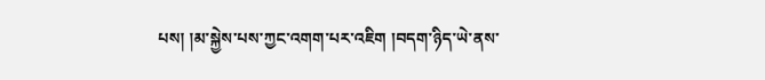པས། །མ་སྐྱེས་པས་ཀྱང་འགག་པར་འཇིག །བདག་ཉིད་ཡེ་ནས་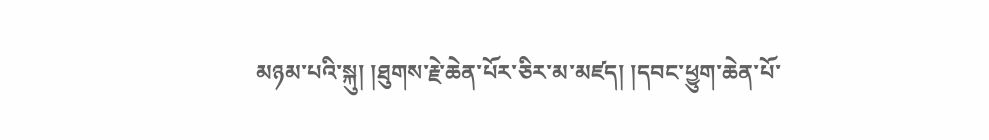མཉམ་པའི་སྐུ། །ཐུགས་རྗེ་ཆེན་པོར་ཅིར་མ་མཛད། །དབང་ཕྱུག་ཆེན་པོ་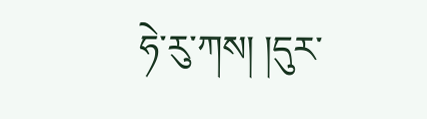ཧེ་རུ་ཀས། །དུར་